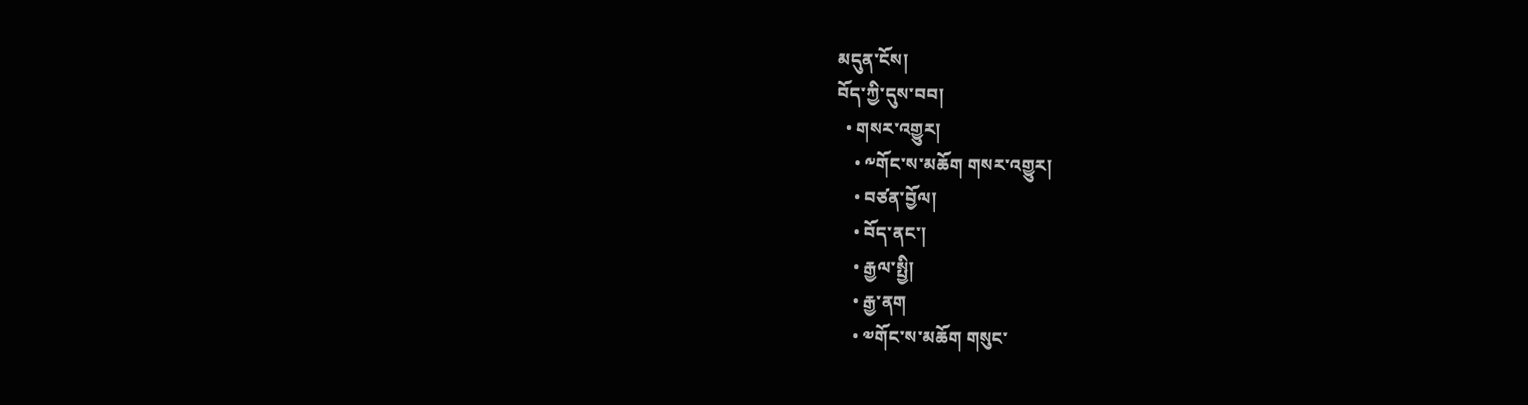མདུན་ངོས།
བོད་ཀྱི་དུས་བབ།
  • གསར་འགྱུར།
    • ༸གོང་ས་མཆོག གསར་འགྱུར།
    • བཙན་བྱོལ།
    • བོད་ནང་།
    • རྒྱལ་སྤྱི།
    • རྒྱ་ནག
    • ༧གོང་ས་མཆོག གསུང་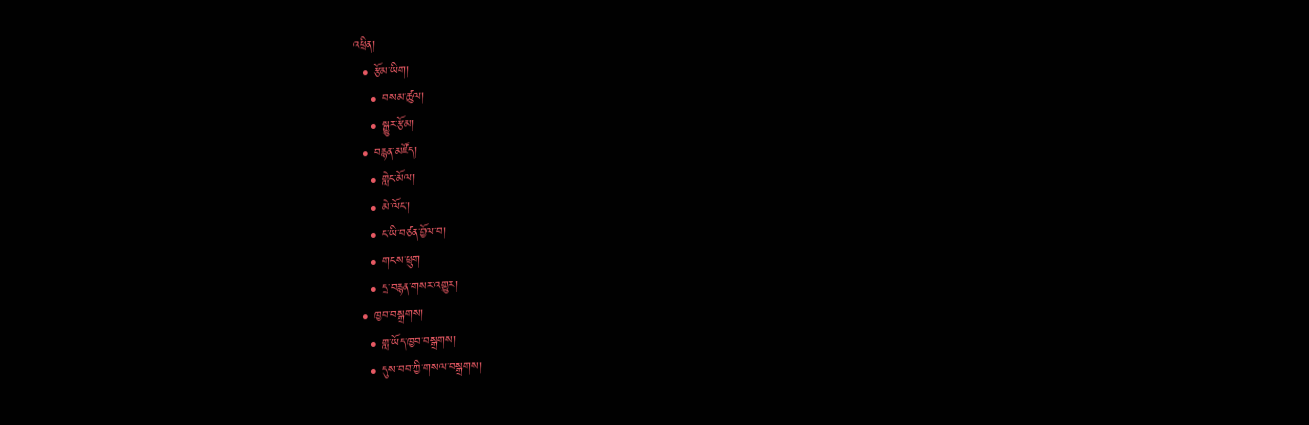འཕྲིན།
  • རྩོམ་ཡིག།
    • བསམ་ཚུལ།
    • སྒྱུར་རྩོམ།
  • བརྙན་མཛོད།
    • གླེང་མོལ།
    • མེ་ལོང་།
    • ང་ཡི་བཙན་བྱོལ་བ།
    • གངས་ཕྲུག
    • དྲ་བརྙན་གསར་འགྱུར།
  • ཁྱབ་བསྒྲགས།
    • གླ་ཡོད་ཁྱབ་བསྒྲགས།
    • དུས་བབ་ཀྱི་གསལ་བསྒྲགས།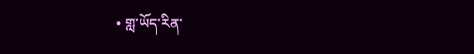• གླ་ཡོད་རིན་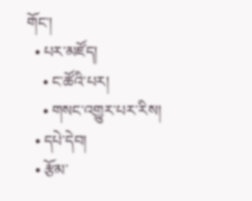གོང་།
  • པར་མཛོད།
    • ང་ཚོའི་པར།
    • གསང་འགྱུར་པར་རིས།
  • དཔེ་དེབ།
  • རྩོམ་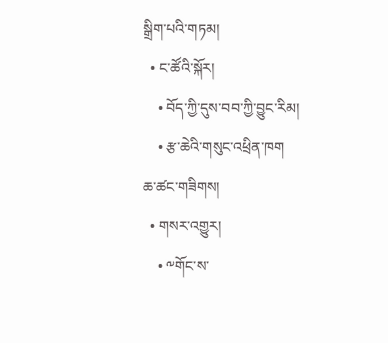སྒྲིག་པའི་གཏམ།
  • ང་ཚོའི་སྐོར།
    • བོད་ཀྱི་དུས་བབ་ཀྱི་བྱུང་རིམ།
    • རྩ་ཆེའི་གསུང་འཕྲིན་ཁག
ཆ་ཚང་གཟིགས།
  • གསར་འགྱུར།
    • ༸གོང་ས་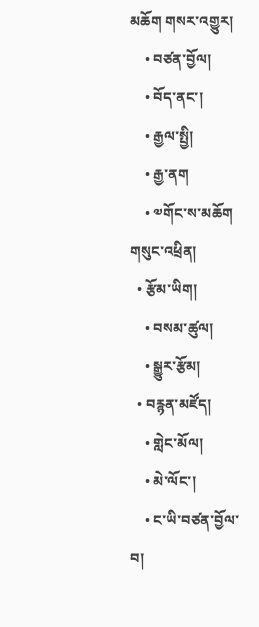མཆོག གསར་འགྱུར།
    • བཙན་བྱོལ།
    • བོད་ནང་།
    • རྒྱལ་སྤྱི།
    • རྒྱ་ནག
    • ༧གོང་ས་མཆོག གསུང་འཕྲིན།
  • རྩོམ་ཡིག།
    • བསམ་ཚུལ།
    • སྒྱུར་རྩོམ།
  • བརྙན་མཛོད།
    • གླེང་མོལ།
    • མེ་ལོང་།
    • ང་ཡི་བཙན་བྱོལ་བ།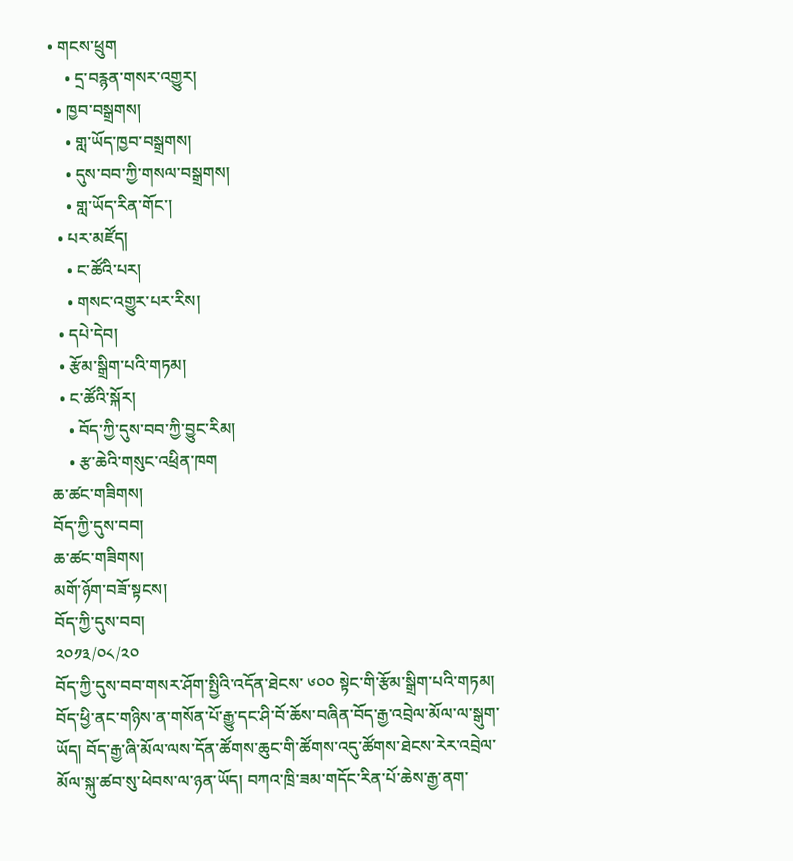• གངས་ཕྲུག
    • དྲ་བརྙན་གསར་འགྱུར།
  • ཁྱབ་བསྒྲགས།
    • གླ་ཡོད་ཁྱབ་བསྒྲགས།
    • དུས་བབ་ཀྱི་གསལ་བསྒྲགས།
    • གླ་ཡོད་རིན་གོང་།
  • པར་མཛོད།
    • ང་ཚོའི་པར།
    • གསང་འགྱུར་པར་རིས།
  • དཔེ་དེབ།
  • རྩོམ་སྒྲིག་པའི་གཏམ།
  • ང་ཚོའི་སྐོར།
    • བོད་ཀྱི་དུས་བབ་ཀྱི་བྱུང་རིམ།
    • རྩ་ཆེའི་གསུང་འཕྲིན་ཁག
ཆ་ཚང་གཟིགས།
བོད་ཀྱི་དུས་བབ།
ཆ་ཚང་གཟིགས།
མགོ་ཉོག་བཟོ་སྟངས།
བོད་ཀྱི་དུས་བབ།
༢༠༡༣/༠༨/༢༠
བོད་ཀྱི་དུས་བབ་གསར་ཤོག་སྤྱིའི་འདོན་ཐེངས་ ༦༠༠ སྟེང་གི་རྩོམ་སྒྲིག་པའི་གཏམ།
བོད་ཕྱི་ནང་གཉིས་ན་གསོན་པོ་རྒྱུ་དང་ཤི་བོ་ཆོས་བཞིན་བོད་རྒྱ་འབྲེལ་མོལ་ལ་སྒུག་ཡོད། བོད་རྒྱ་ཞི་མོལ་ལས་དོན་ཚོགས་ཆུང་གི་ཚོགས་འདུ་ཚོགས་ཐེངས་རེར་འབྲེལ་མོལ་སྐུ་ཚབ་སུ་ཕེབས་ལ་ཉན་ཡོད། བཀའ་ཁྲི་ཟམ་གདོང་རིན་པོ་ཆེས་རྒྱ་ནག་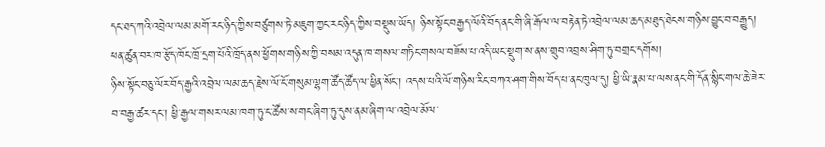དང་ཐད་ཀའི་འབྲེལ་ལམ་མགོ་རང་ཉིད་ཀྱིས་བཙུགས་ཏེ་མཇུག་ཀྱང་རང་ཉིད་ཀྱིས་བསྡུས་ཡོད། ཉིས་སྟོང་བརྒྱད་ལོའི་བོད་ནང་གི་ཞི་རྒོལ་ལ་བརྟེན་ཏེ་འབྲེལ་ལམ་ཆད་མཐུད་ཐེངས་གཉིས་བྱུང་བ་བརྒྱུད། ཕན་ཚུན་བར་ཁ་རྩོད་ཁོང་ཁྲོ་དྲག་པོའི་ཁྲོད་ནས་ཕྱོགས་གཉིས་ཀྱི་བསམ་འདུན་ཁ་གསལ་གཏིང་གསལ་བཟོས་པ་འདི་ཡང་སྡུག་ས་ནས་གྲུབ་འབྲས་ཤིག་ཏུ་བགྲང་དགོས།
ཉིས་སྟོང་བཅུ་ལོར་བོད་རྒྱའི་འབྲེལ་ལམ་ཆད་རྗེས་ལོ་ངོ་གསུམ་ལྷག་ཚོད་ཚོད་ལ་ཕྱིན་སོང་། འདས་པའི་ལོ་གཉིས་རིང་བཀའ་ཤག་གིས་བོད་པ་ནང་ཁུལ་དུ། ཕྱི་ཡི་རྣམ་པ་ལས་ནང་གི་དོན་སྙིང་གལ་ཆེ་ཟེར་བ་བརྒྱ་ཚར་དང་། ཕྱི་རྒྱལ་གསར་ལམ་ཁག་ཏུ་ང་ཚོས་ས་གང་ཞིག་ཏུ་དུས་ནམ་ཞིག་ལ་འབྲེལ་མོལ་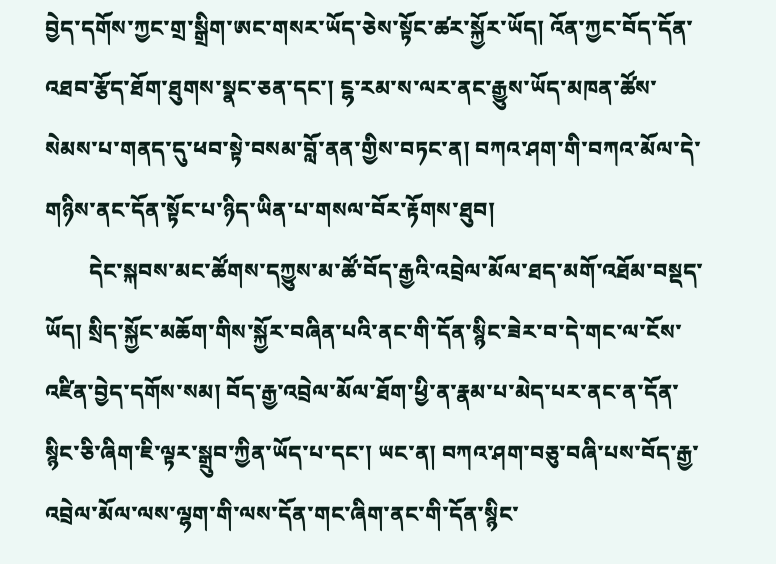བྱེད་དགོས་ཀྱང་གྲ་སྒྲིག་ཨང་གསར་ཡོད་ཅེས་སྟོང་ཚར་སྐྱོར་ཡོད། འོན་ཀྱང་བོད་དོན་འཐབ་རྩོད་ཐོག་ཐུགས་སྣང་ཅན་དང་། ངྷ་རམ་ས་ལར་ནང་རྒྱུས་ཡོད་མཁན་ཚོས་སེམས་པ་གནད་དུ་ཕབ་སྟེ་བསམ་བློ་ནན་གྱིས་བཏང་ན། བཀའ་ཤག་གི་བཀའ་མོལ་དེ་གཉིས་ནང་དོན་སྟོང་པ་ཉིད་ཡིན་པ་གསལ་བོར་རྟོགས་ཐུབ།
        དེང་སྐབས་མང་ཚོགས་དཀྱུས་མ་ཚོ་བོད་རྒྱའི་འབྲེལ་མོལ་ཐད་མགོ་འཐོམ་བསྡད་ཡོད། སྲིད་སྐྱོང་མཆོག་གིས་སྐྱོར་བཞིན་པའི་ནང་གི་དོན་སྙིང་ཟེར་བ་དེ་གང་ལ་ངོས་འཛིན་བྱེད་དགོས་སམ། བོད་རྒྱ་འབྲེལ་མོལ་ཐོག་ཕྱི་ན་རྣམ་པ་མེད་པར་ནང་ན་དོན་སྙིང་ཅི་ཞིག་ཇི་ལྟར་སྒྲུབ་ཀྱིན་ཡོད་པ་དང་། ཡང་ན། བཀའ་ཤག་བཅུ་བཞི་པས་བོད་རྒྱ་འབྲེལ་མོལ་ལས་ལྷག་གི་ལས་དོན་གང་ཞིག་ནང་གི་དོན་སྙིང་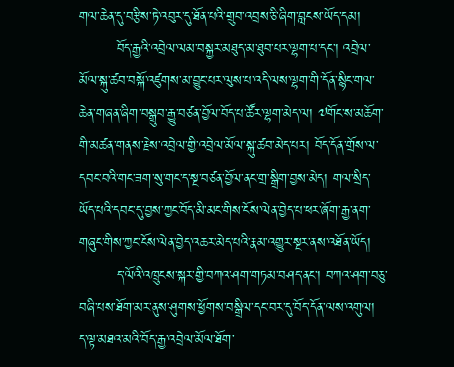གལ་ཆེན་དུ་བརྩིས་ཏེ་འབུར་དུ་ཐོན་པའི་གྲུབ་འབྲས་ཅི་ཞིག་བླངས་ཡོད་དམ།
        བོད་རྒྱའི་འབྲེལ་ལམ་བསྐྱར་མཐུད་མ་ཐུབ་པར་ལྷག་པ་དང་། འབྲེལ་མོལ་སྐུ་ཚབ་བསྐོ་འཛུགས་མ་བྱུང་པར་ལུས་པ་འདི་ལས་ལྷག་གི་དོན་སྙིང་གལ་ཆེན་གཞན་ཞིག་བསྒྲུབ་རྒྱུ་བཙན་བྱོལ་བོད་པ་ཚོར་ལྷག་མེད་ལ། ༧གོང་ས་མཆོག་གི་མཚན་གནས་རྗེས་འབྲེལ་གྱི་འབྲེལ་མོལ་སྐུ་ཚབ་མེད་པར། བོད་དོན་གྲོས་ལ་དབང་བའི་གང་ཟག་སུ་གང་ད་སྔ་བཙན་བྱོལ་ནང་གྲ་སྒྲིག་བྱས་མེད། གལ་སྲིད་ཡོད་པའི་དབང་དུ་བྱས་ཀྱང་བོད་མི་མང་གིས་ངོས་ལེན་བྱེད་པ་ཕར་ཞོག་རྒྱ་ནག་གཞུང་གིས་ཀྱང་ངོས་ལེན་བྱེད་འཆར་མེད་པའི་རྣམ་འགྱུར་སྔར་ནས་འཐོན་ཡོད།
        ད་ལོའི་འཁྲུངས་སྐར་གྱི་བཀའ་ཤག་གཏམ་བཤད་ནང་། བཀའ་ཤག་བཅུ་བཞི་པས་ཐོག་མར་ནུས་ཤུགས་ཕྱོགས་བསྒྲིལ་དང་བར་དུ་བོད་དོན་ལས་འགུལ། ད་ལྟ་མཐའ་མའི་བོད་རྒྱ་འབྲེལ་མོལ་ཐོག་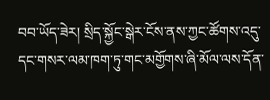བབ་ཡོད་ཟེར། སྲིད་སྐྱོང་སྒེར་ངོས་ནས་ཀྱང་ཚོགས་འདུ་དང་གསར་ལམ་ཁག་ཏུ་གང་མགྱོགས་ཞི་མོལ་ལས་དོན་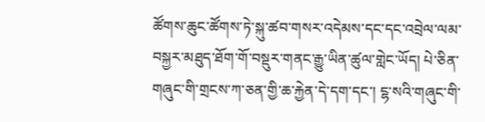ཚོགས་ཆུང་ཚོགས་ཏེ་སྐུ་ཚབ་གསར་འདེམས་དང་དང་འབྲེལ་ལམ་བསྐྱར་མཐུད་ཐོག་གོ་བསྡུར་གནང་རྒྱུ་ཡིན་ཚུལ་གླེང་ཡོད། པེ་ཅིན་གཞུང་གི་གྲངས་ཀ་ཅན་གྱི་ཆ་རྐྱེན་དེ་དག་དང་། ངྷ་སའི་གཞུང་གི་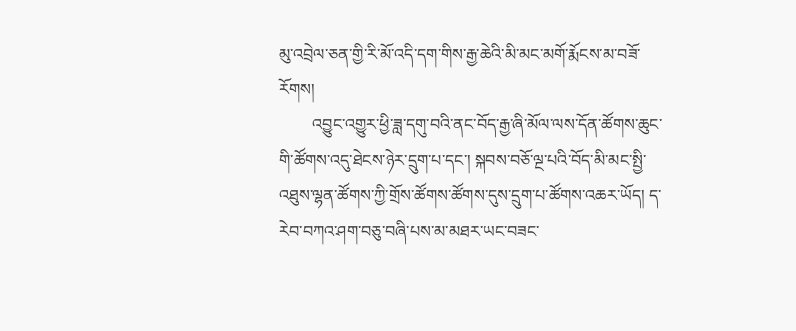མུ་འབྲེལ་ཅན་གྱི་རི་མོ་འདི་དག་གིས་རྒྱ་ཆེའི་མི་མང་མགོ་རྨོངས་མ་བཟོ་རོགས།
        འབྱུང་འགྱུར་ཕྱི་ཟླ་དགུ་བའི་ནང་བོད་རྒྱ་ཞི་མོལ་ལས་དོན་ཚོགས་ཆུང་གི་ཚོགས་འདུ་ཐེངས་ཉེར་དྲུག་པ་དང་། སྐབས་བཅོ་ལྔ་པའི་བོད་མི་མང་སྤྱི་འཐུས་ལྷན་ཚོགས་ཀྱི་གྲོས་ཚོགས་ཚོགས་དུས་དྲུག་པ་ཚོགས་འཆར་ཡོད། ད་རེབ་བཀའ་ཤག་བཅུ་བཞི་པས་མ་མཐར་ཡང་བཟང་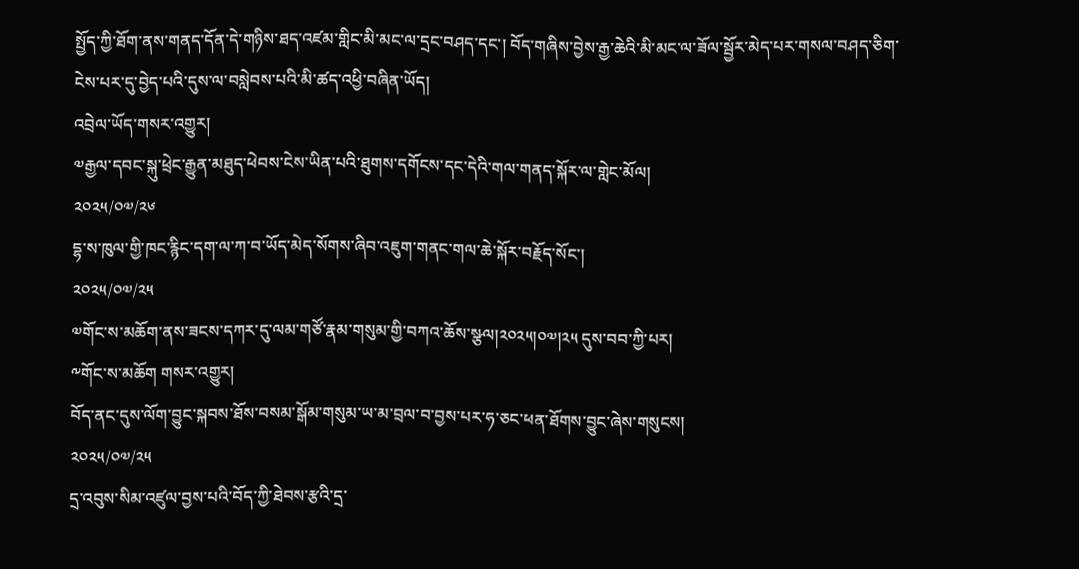སྤྱོད་ཀྱི་ཐོག་ནས་གནད་དོན་དེ་གཉིས་ཐད་འཛམ་གླིང་མི་མང་ལ་དྲང་བཤད་དང་། བོད་གཞིས་བྱེས་རྒྱ་ཆེའི་མི་མང་ལ་ཟོལ་སྦྱོར་མེད་པར་གསལ་བཤད་ཅིག་ངེས་པར་དུ་བྱེད་པའི་དུས་ལ་བསླེབས་པའི་མི་ཚད་འཕྱི་བཞིན་ཡོད།
འབྲེལ་ཡོད་གསར་འགྱུར།
༧རྒྱལ་དབང་སྐུ་ཕྲེང་རྒྱུན་མཐུད་ཕེབས་ངེས་ཡིན་པའི་ཐུགས་དགོངས་དང་དེའི་གལ་གནད་སྐོར་ལ་གླེང་མོལ།
༢༠༢༥/༠༧/༢༦
དྷ་ས་ཁུལ་གྱི་ཁང་རྙིང་དག་ལ་ཀ་བ་ཡོད་མེད་སོགས་ཞིབ་འཇུག་གནང་གལ་ཆེ་སྐོར་བརྗོད་སོང་།
༢༠༢༥/༠༧/༢༥
༧གོང་ས་མཆོག་ནས་ཟངས་དཀར་དུ་ལམ་གཙོ་རྣམ་གསུམ་གྱི་བཀའ་ཆོས་སྩལ།༢༠༢༥།༠༧།༢༥ དུས་བབ་ཀྱི་པར།
༸གོང་ས་མཆོག གསར་འགྱུར།
བོད་ནང་དུས་ལོག་བྱུང་སྐབས་ཐོས་བསམ་སྒོམ་གསུམ་ཡ་མ་བྲལ་བ་བྱས་པར་ཧ་ཅང་ཕན་ཐོགས་བྱུང་ཞེས་གསུངས།
༢༠༢༥/༠༧/༢༥
དྲ་འབུས་སིམ་འཛུལ་བྱས་པའི་བོད་ཀྱི་ཐེབས་རྩའི་དྲ་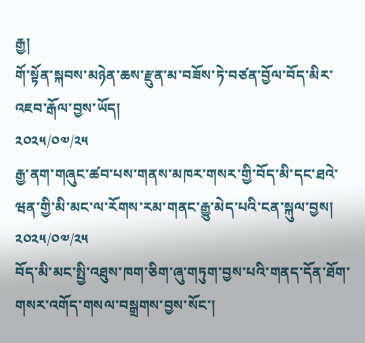རྒྱ།
གོ་སྟོན་སྐབས་མཉེན་ཆས་རྫུན་མ་བཟོས་ཏེ་བཙན་བྱོལ་བོད་མིར་འཇབ་རྒོལ་བྱས་ཡོད།
༢༠༢༥/༠༧/༢༥
རྒྱ་ནག་གཞུང་ཚབ་པས་གནས་མཁར་གསར་གྱི་བོད་མི་དང་ཐའེ་ཝན་གྱི་མི་མང་ལ་རོགས་རམ་གནང་རྒྱུ་མེད་པའི་ངན་སྐུལ་བྱས།
༢༠༢༥/༠༧/༢༥
བོད་མི་མང་སྤྱི་འཐུས་ཁག་ཅིག་ཞུ་གཏུག་བྱས་པའི་གནད་དོན་ཐོག་གསར་འགོད་གསལ་བསྒྲགས་བྱས་སོང་།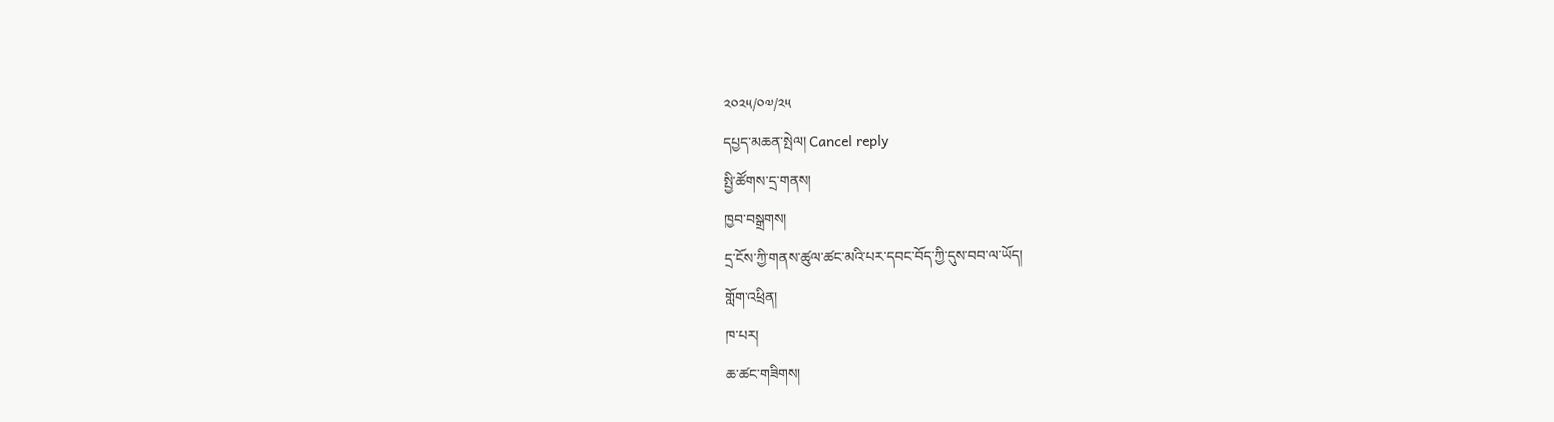༢༠༢༥/༠༧/༢༥
དཔྱད་མཆན་སྤེལ། Cancel reply
སྤྱི་ཚོགས་དྲ་གནས།
ཁྱབ་བསྒྲགས།
དྲ་ངོས་ཀྱི་གནས་ཚུལ་ཚང་མའི་པར་དབང་བོད་ཀྱི་དུས་བབ་ལ་ཡོད།
གློག་འཕྲིན།
ཁ་པར།
ཆ་ཚང་གཟིགས།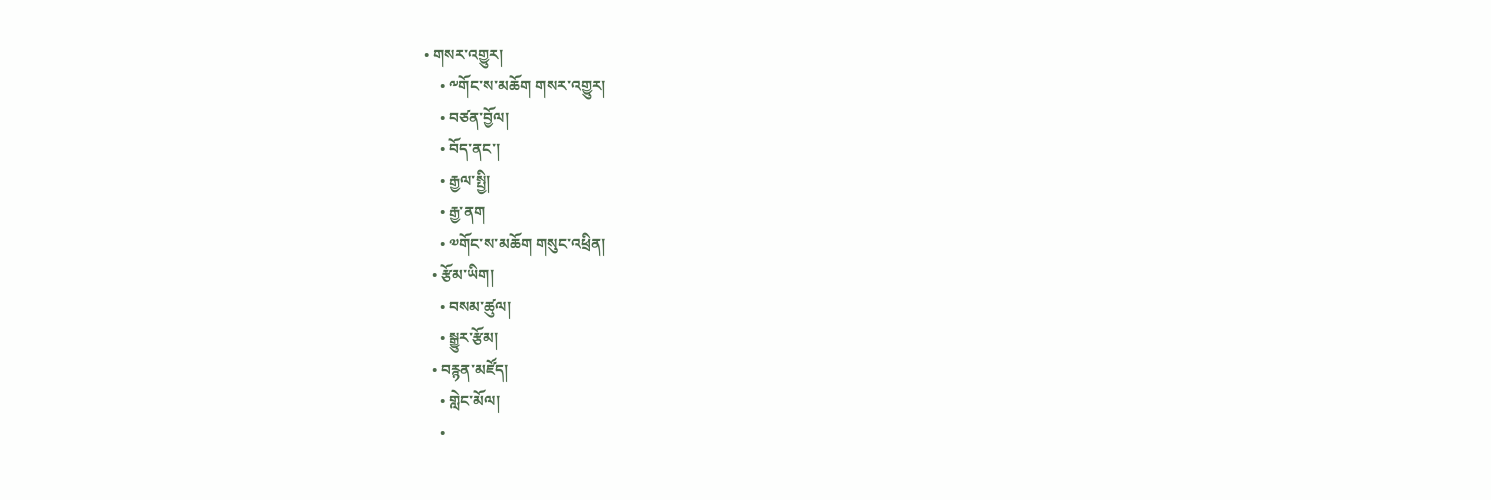• གསར་འགྱུར།
    • ༸གོང་ས་མཆོག གསར་འགྱུར།
    • བཙན་བྱོལ།
    • བོད་ནང་།
    • རྒྱལ་སྤྱི།
    • རྒྱ་ནག
    • ༧གོང་ས་མཆོག གསུང་འཕྲིན།
  • རྩོམ་ཡིག།
    • བསམ་ཚུལ།
    • སྒྱུར་རྩོམ།
  • བརྙན་མཛོད།
    • གླེང་མོལ།
    •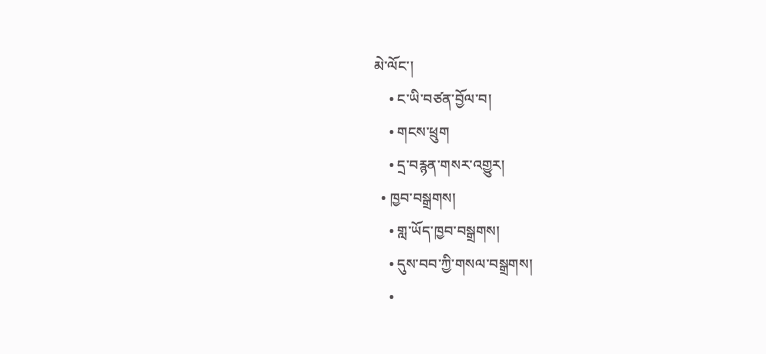མེ་ལོང་།
    • ང་ཡི་བཙན་བྱོལ་བ།
    • གངས་ཕྲུག
    • དྲ་བརྙན་གསར་འགྱུར།
  • ཁྱབ་བསྒྲགས།
    • གླ་ཡོད་ཁྱབ་བསྒྲགས།
    • དུས་བབ་ཀྱི་གསལ་བསྒྲགས།
    •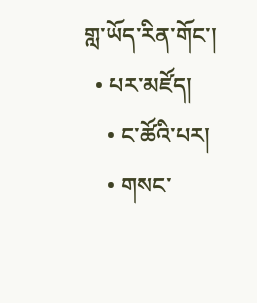གླ་ཡོད་རིན་གོང་།
  • པར་མཛོད།
    • ང་ཚོའི་པར།
    • གསང་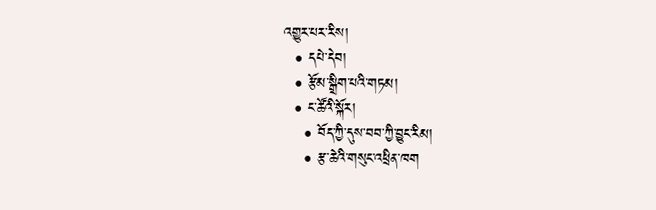འགྱུར་པར་རིས།
  • དཔེ་དེབ།
  • རྩོམ་སྒྲིག་པའི་གཏམ།
  • ང་ཚོའི་སྐོར།
    • བོད་ཀྱི་དུས་བབ་ཀྱི་བྱུང་རིམ།
    • རྩ་ཆེའི་གསུང་འཕྲིན་ཁག